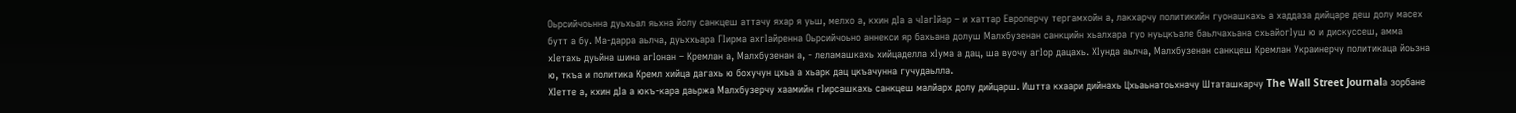Оьрсийчоьнна дуьхьал яьхна йолу санкцеш аттачу яхар я уьш, мелхо а, кхин дIа а чIагIйар – и хаттар Европерчу тергамхойн а, лакхарчу политикийн гуонашкахь а хаддаза дийцаре деш долу масех бутт а бу. Ма-дарра аьлча, дуьххьара ГIирма ахгIайренна Оьрсийчоьно аннекси яр бахьана долуш Малхбузенан санкцийн хьалхара гуо нуьцкъале баьлчахьана схьайогIуш ю и дискуссеш, амма хIетахь дуьйна шина агIонан – Кремлан а, Малхбузенан а, - леламашкахь хийцаделла хIума а дац, ша вуочу агIор дацахь. ХIунда аьлча, Малхбузенан санкцеш Кремлан Украинерчу политикаца йоьзна ю, ткъа и политика Кремл хийца дагахь ю бохучун цхьа а хьарк дац цкъачунна гучудаьлла.
ХIетте а, кхин дIа а юкъ-кара даьржа Малхбузерчу хаамийн гIирсашкахь санкцеш малйарх долу дийцарш. Иштта кхаари дийнахь Цхьаьнатоьхначу Штаташкарчу The Wall Street Journalа зорбане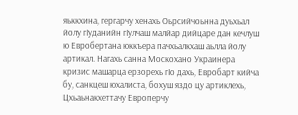яьккхина, гергарчу хенахь Оьрсийчоьнна дуьхьал йолу гIуданийн гIулчаш малйар дийцаре дан кечлуш ю Евробертана юккъера пачхьалкхаш аьлла йолу артикал. Нагахь санна Москохано Украинера кризис машарца ерзорехь гIо дахь, Евробарт кийча бу, санкцеш юхалиста, бохуш яздо цу артиклехь, Цхьаьнакхеттачу Европерчу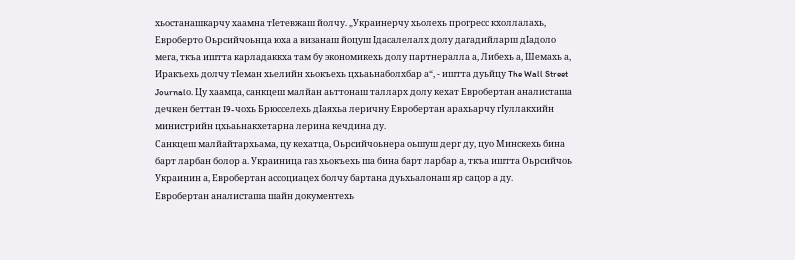хьостанашкарчу хаамна тIетевжаш йолчу. „Украинерчу хьолехь прогресс кхоллалахь, Евроберто Оьрсийчоьнца юха а визанаш йоцуш Iдасалелалх долу дагадийларш дIадоло мега, ткъа иштта карладаккха там бу экономикехь долу партнералла а, Либехь а, Шемахь а, Иракъехь долчу тIеман хьелийн хьокъехь цхьаьнаболхбар а“, - иштта дуьйцу The Wall Street Journalо. Цу хаамца, санкцеш малйан аьттонаш талларх долу кехат Евробертан аналисташа дечкен беттан I9-чохь Брюсселехь дIаяхьа леричну Евробертан арахьарчу гIуллакхийн министрийн цхьаьнакхетарна лерина кечдина ду.
Санкцеш малйайтархьама, цу кехатца, Оьрсийчоьнера оьшуш дерг ду, цуо Минскехь бина барт ларбан болор а. Украиница газ хьокъехь ша бина барт ларбар а, ткъа иштта Оьрсийчоь Украинин а, Евробертан ассоциацех болчу бартана дуьхьалонаш яр сацор а ду.
Евробертан аналисташа шайн документехь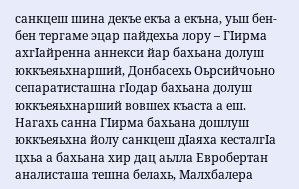санкцеш шина декъе екъа а екъна, уьш бен-бен тергаме эцар пайдехьа лору – ГIирма ахгIайренна аннекси йар бахьана долуш юккъеяьхнарший, Донбасехь Оьрсийчоьно сепаратисташна гIодар бахьана долуш юккъеяьхнарший вовшех къаста а еш.
Нагахь санна ГIирма бахьана дошлуш юккъеяьхна йолу санкцеш дIаяха кесталгIа цхьа а бахьана хир дац аьлла Евробертан аналисташа тешна белахь, Малхбалера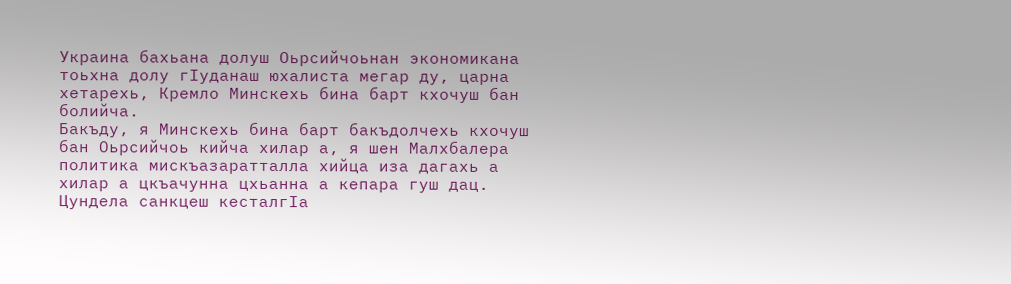Украина бахьана долуш Оьрсийчоьнан экономикана тоьхна долу гIуданаш юхалиста мегар ду, царна хетарехь, Кремло Минскехь бина барт кхочуш бан болийча.
Бакъду, я Минскехь бина барт бакъдолчехь кхочуш бан Оьрсийчоь кийча хилар а, я шен Малхбалера политика мискъазаратталла хийца иза дагахь а хилар а цкъачунна цхьанна а кепара гуш дац. Цундела санкцеш кесталгIа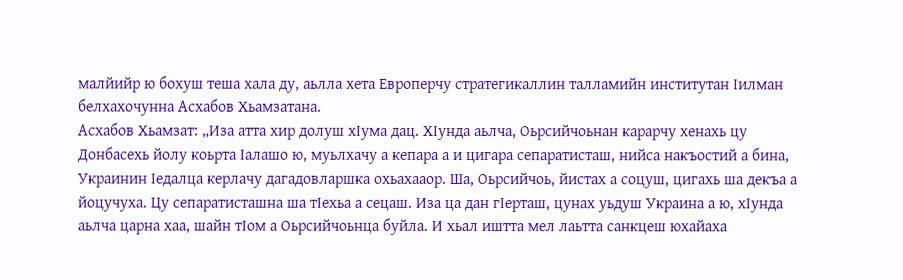малйийр ю бохуш теша хала ду, аьлла хета Европерчу стратегикаллин талламийн институтан Iилман белхахочунна Асхабов Хьамзатана.
Асхабов Хьамзат: „Иза атта хир долуш хIума дац. ХIунда аьлча, Оьрсийчоьнан карарчу хенахь цу Донбасехь йолу коьрта Iалашо ю, муьлхачу а кепара а и цигара сепаратисташ, нийса накъостий а бина, Украинин Iедалца керлачу дагадовларшка охьахааор. Ша, Оьрсийчоь, йистах а соцуш, цигахь ша декъа а йоцучуха. Цу сепаратисташна ша тIехьа а сецаш. Иза ца дан гIерташ, цунах уьдуш Украина а ю, хIунда аьлча царна хаа, шайн тIом а Оьрсийчоьнца буйла. И хьал иштта мел лаьтта санкцеш юхайаха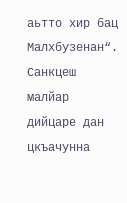аьтто хир бац Малхбузенан“.
Санкцеш малйар дийцаре дан цкъачунна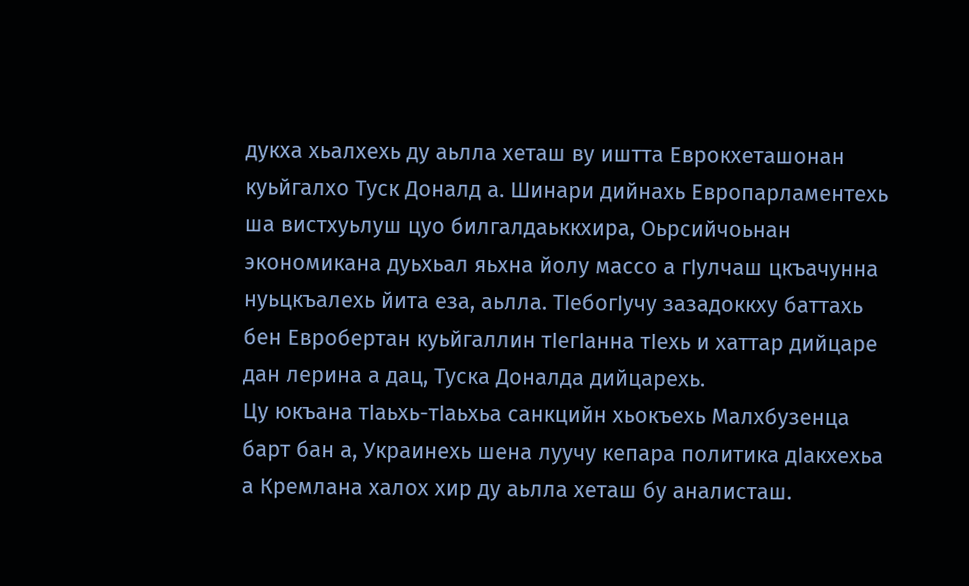дукха хьалхехь ду аьлла хеташ ву иштта Еврокхеташонан куьйгалхо Туск Доналд а. Шинари дийнахь Европарламентехь ша вистхуьлуш цуо билгалдаьккхира, Оьрсийчоьнан экономикана дуьхьал яьхна йолу массо а гIулчаш цкъачунна нуьцкъалехь йита еза, аьлла. ТIебогIучу зазадоккху баттахь бен Евробертан куьйгаллин тIегIанна тIехь и хаттар дийцаре дан лерина а дац, Туска Доналда дийцарехь.
Цу юкъана тIаьхь-тIаьхьа санкцийн хьокъехь Малхбузенца барт бан а, Украинехь шена луучу кепара политика дIакхехьа а Кремлана халох хир ду аьлла хеташ бу аналисташ.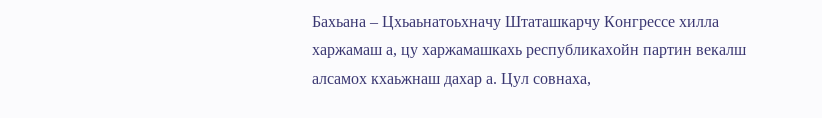Бахьана – Цхьаьнатоьхначу Штаташкарчу Конгрессе хилла харжамаш а, цу харжамашкахь республикахойн партин векалш алсамох кхаьжнаш дахар а. Цул совнаха,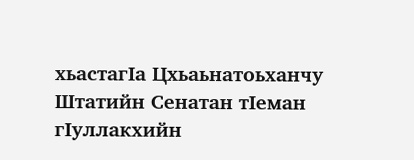хьастагIа Цхьаьнатоьханчу Штатийн Сенатан тIеман гIуллакхийн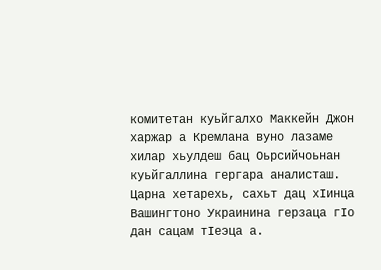комитетан куьйгалхо Маккейн Джон харжар а Кремлана вуно лазаме хилар хьулдеш бац Оьрсийчоьнан куьйгаллина гергара аналисташ. Царна хетарехь, сахьт дац хIинца Вашингтоно Украинина герзаца гIо дан сацам тIеэца а.